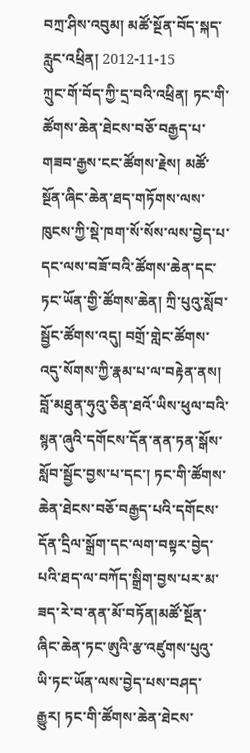བཀྲ་ཤིས་འབུམ། མཚོ་སྔོན་བོད་སྐད་རླུང་འཕྲིན། 2012-11-15
ཀྲུང་གོ་བོད་ཀྱི་དྲ་བའི་འཕྲིན། ཏང་གི་ཚོགས་ཆེན་ཐེངས་བཅོ་བརྒྱད་པ་གཟབ་རྒྱས་ངང་ཚོགས་རྗེས། མཚོ་སྔོན་ཞིང་ཆེན་ཐད་གཏོགས་ལས་ཁུངས་ཀྱི་སྡེ་ཁག་སོ་སོས་ལས་བྱེད་པ་དང་ལས་བཟོ་བའི་ཚོགས་ཆེན་དང་ཏང་ཡོན་གྱི་ཚོགས་ཆེན། ཀྲི་པུའུ་སློབ་སྦྱོང་ཚོགས་འདུ། བགྲོ་གླེང་ཚོགས་འདུ་སོགས་ཀྱི་རྣམ་པ་ལ་བརྟེན་ནས། བློ་མཐུན་ཧུའུ་ཅིན་ཐའོ་ཡིས་ཕུལ་བའི་སྙན་ཞུའི་དགོངས་དོན་ནན་ཏན་སྒོས་སློབ་སྦྱོང་བྱས་པ་དང་། ཏང་གི་ཚོགས་ཆེན་ཐེངས་བཅོ་བརྒྱད་པའི་དགོངས་དོན་དྲིལ་སྒྲོག་དང་ལག་བསྟར་བྱེད་པའི་ཐད་ལ་བཀོད་སྒྲིག་བྱས་པར་མ་ཟད་རེ་བ་ནན་མོ་བཏོན།མཚོ་སྔོན་ཞིང་ཆེན་ཏང་ཨུའི་རྩ་འཛུགས་པུའུ་ཡི་ཏང་ཡོན་ལས་བྱེད་པས་བཤད་རྒྱུར། ཏང་གི་ཚོགས་ཆེན་ཐེངས་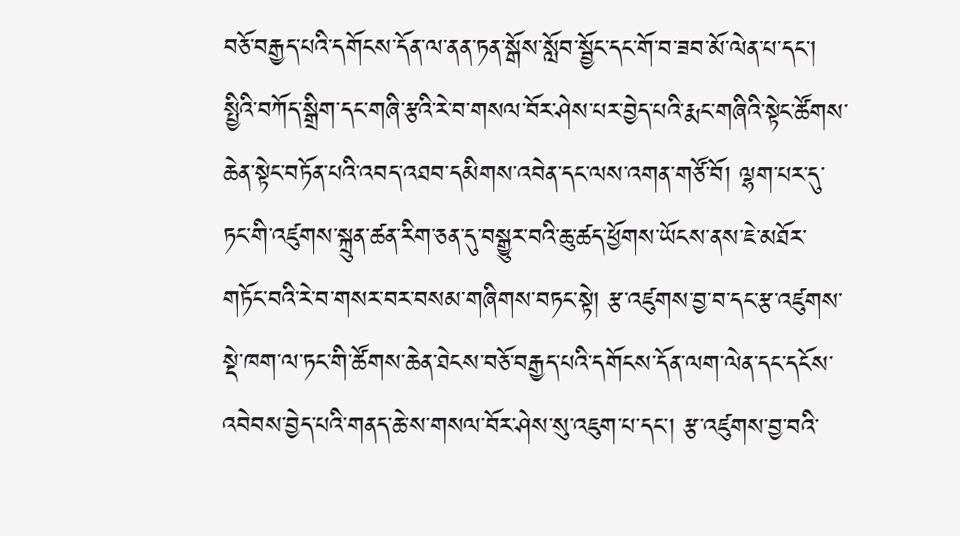བཅོ་བརྒྱད་པའི་དགོངས་དོན་ལ་ནན་ཏན་སྒོས་སློབ་སྦྱོང་དང་གོ་བ་ཟབ་མོ་ལེན་པ་དང་། སྤྱིའི་བཀོད་སྒྲིག་དང་གཞི་རྩའི་རེ་བ་གསལ་བོར་ཤེས་པར་བྱེད་པའི་རྨང་གཞིའི་སྟེང་ཚོགས་ཆེན་སྟེང་བཏོན་པའི་འབད་འཐབ་དམིགས་འབེན་དང་ལས་འགན་གཙོ་བོ། ལྷག་པར་དུ་ཏང་གི་འཛུགས་སྐྲུན་ཚན་རིག་ཅན་དུ་བསྒྱུར་བའི་ཆུ་ཚད་ཕྱོགས་ཡོངས་ནས་ཇེ་མཐོར་གཏོང་བའི་རེ་བ་གསར་བར་བསམ་གཞིགས་བཏང་སྟེ། རྩ་འཛུགས་བྱ་བ་དང་རྩ་འཛུགས་སྡེ་ཁག་ལ་ཏང་གི་ཚོགས་ཆེན་ཐེངས་བཅོ་བརྒྱད་པའི་དགོངས་དོན་ལག་ལེན་དང་དངོས་འབེབས་བྱེད་པའི་གནད་ཆེ་ས་གསལ་བོར་ཤེས་སུ་འཇུག་པ་དང་། རྩ་འཛུགས་བྱ་བའི་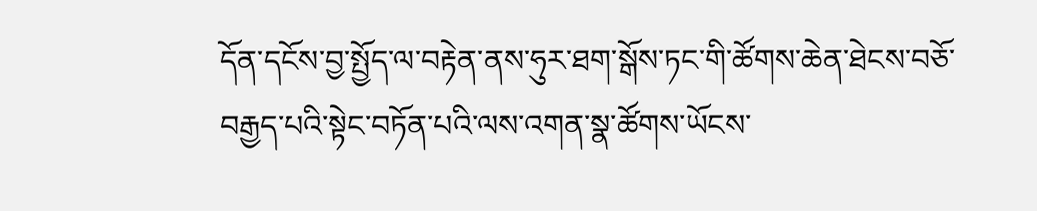དོན་དངོས་བྱ་སྤྱོད་ལ་བརྟེན་ནས་ཧུར་ཐག་སྒོས་ཏང་གི་ཚོགས་ཆེན་ཐེངས་བཅོ་བརྒྱད་པའི་སྟེང་བཏོན་པའི་ལས་འགན་སྣ་ཚོགས་ཡོངས་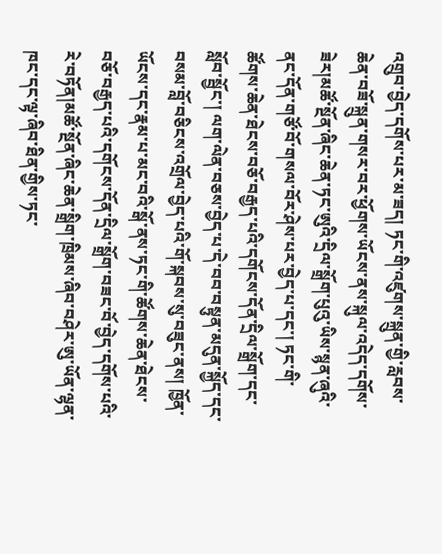འགྲུབ་བྱེད་དགོས་པར་མ་ཟད། ཏང་གི་འཛུགས་སྐྲུན་གྱི་རླབས་ཆེན་བཟོ་སྐྲུན་གསར་བར་ཕྱོགས་ཡོངས་ནས་སྐུལ་འདེད་དགོས་ཟེར།མཚོ་སྔོན་ཞིང་ཆེན་ཏང་ཨུའི་དྲིལ་སྒྲོག་པུའུ་ཡིས་སྙན་ཞུའི་ནང་དོན་གཙོ་བོ་གསལ་བོར་ཤེས་པར་བྱེད་པ་དང་། ཏང་གི་ཚོགས་ཆེན་ཐེངས་བཅོ་བརྒྱད་པའི་དགོངས་དོན་དྲིལ་སྒྲོག་དང་སློབ་སྦྱོང་། ལག་ལེན་བཅས་བྱེད་པ་དེ་བབ་བསྟུན་མདུན་སྐྱོད་དང་བསམ་བློ་བཅིངས་འགྲོལ་བྱེད་པའི་གོ་སྐབས་སུ་བཟུང་ནས། ཁྱོན་ཡོངས་དང་རྣམ་པ་མང་བའི་སྒོ་ནས་ཏང་གི་ཚོགས་ཆེན་ཐེངས་བཅོ་བརྒྱད་པའི་དགོངས་དོན་དྲིལ་སྒྲོག་བཟང་བོ་བྱེད་དགོས་པའི་རེ་བཏོན།མཚོ་སྔོན་ཞིང་ཆེན་སྒྲིག་ཁྲིམས་ཞིབ་བཤེར་ཨུ་ཡོན་ལྷན་ཁང་དང་ལྟ་ཞིབ་ཐིན་གྱིས་ཏང་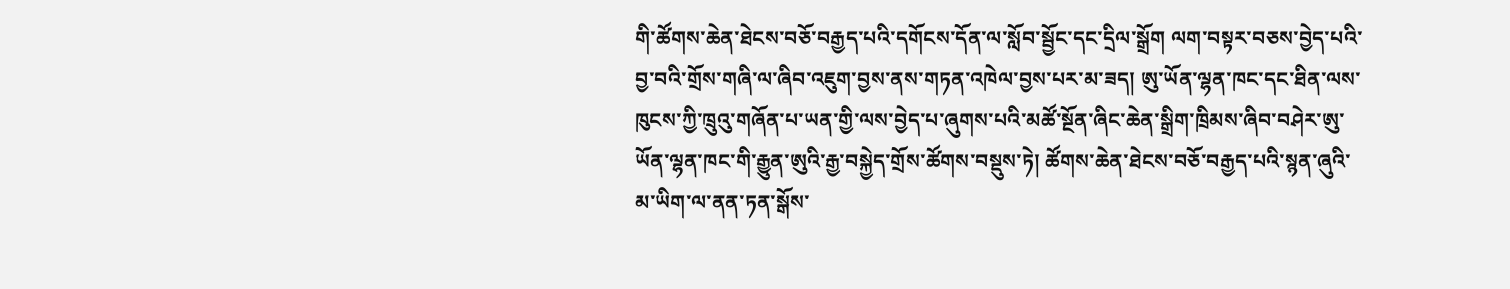གི་ཚོགས་ཆེན་ཐེངས་བཅོ་བརྒྱད་པའི་དགོངས་དོན་ལ་སློབ་སྦྱོང་དང་དྲིལ་སྒྲོག ལག་བསྟར་བཅས་བྱེད་པའི་བྱ་བའི་གྲོས་གཞི་ལ་ཞིབ་འཇུག་བྱས་ནས་གཏན་འཁེལ་བྱས་པར་མ་ཟད། ཨུ་ཡོན་ལྷན་ཁང་དང་ཐིན་ལས་ཁུངས་ཀྱི་ཁྲུའུ་གཞོན་པ་ཡན་གྱི་ལས་བྱེད་པ་ཞུགས་པའི་མཚོ་སྔོན་ཞིང་ཆེན་སྒྲིག་ཁྲིམས་ཞིབ་བཤེར་ཨུ་ཡོན་ལྷན་ཁང་གི་རྒྱུན་ཨུའི་རྒྱ་བསྐྱེད་གྲོས་ཚོགས་བསྡུས་ཏེ། ཚོགས་ཆེན་ཐེངས་བཅོ་བརྒྱད་པའི་སྙན་ཞུའི་མ་ཡིག་ལ་ནན་ཏན་སྒོས་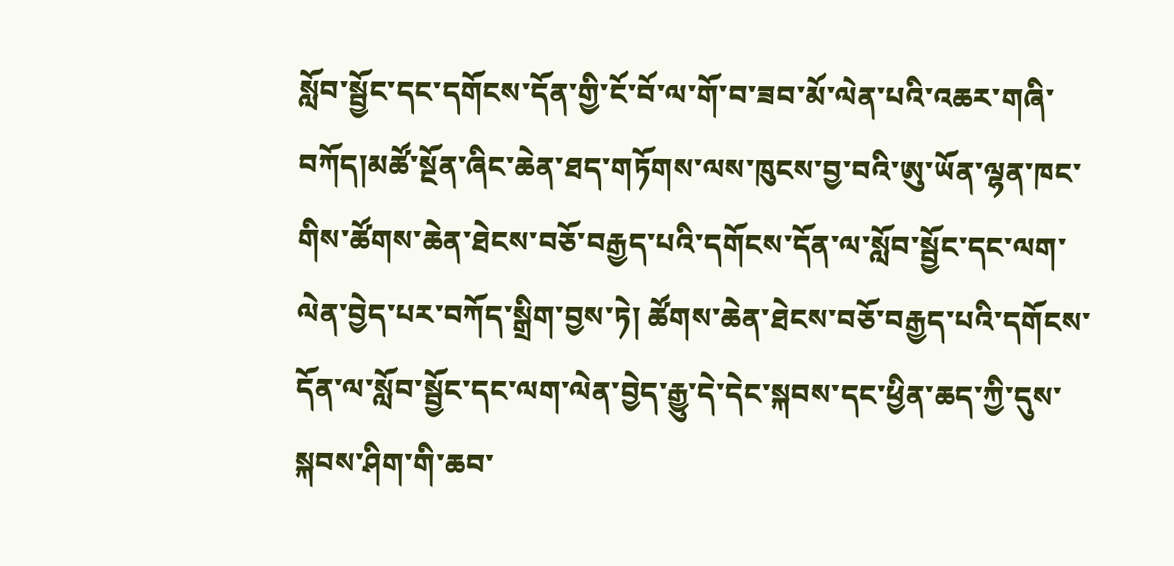སློབ་སྦྱོང་དང་དགོངས་དོན་གྱི་ངོ་བོ་ལ་གོ་བ་ཟབ་མོ་ལེན་པའི་འཆར་གཞི་བཀོད།མཚོ་སྔོན་ཞིང་ཆེན་ཐད་གཏོགས་ལས་ཁུངས་བྱ་བའི་ཨུ་ཡོན་ལྷན་ཁང་གིས་ཚོགས་ཆེན་ཐེངས་བཅོ་བརྒྱད་པའི་དགོངས་དོན་ལ་སློབ་སྦྱོང་དང་ལག་ལེན་བྱེད་པར་བཀོད་སྒྲིག་བྱས་ཏེ། ཚོགས་ཆེན་ཐེངས་བཅོ་བརྒྱད་པའི་དགོངས་དོན་ལ་སློབ་སྦྱོང་དང་ལག་ལེན་བྱེད་རྒྱུ་དེ་དེང་སྐབས་དང་ཕྱིན་ཆད་ཀྱི་དུས་སྐབས་ཤིག་གི་ཆབ་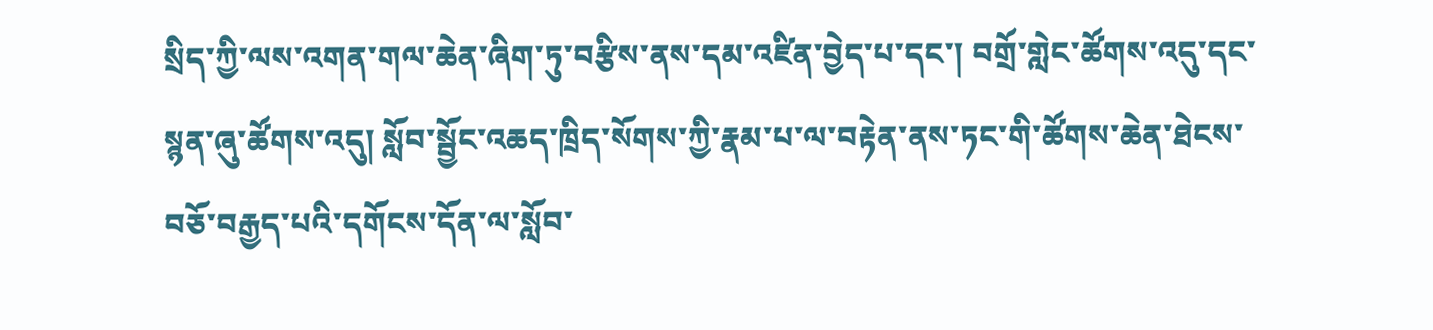སྲིད་ཀྱི་ལས་འགན་གལ་ཆེན་ཞིག་ཏུ་བརྩིས་ནས་དམ་འཛིན་བྱེད་པ་དང་། བགྲོ་གླེང་ཚོགས་འདུ་དང་སྙན་ཞུ་ཚོགས་འདུ། སློབ་སྦྱོང་འཆད་ཁྲིད་སོགས་ཀྱི་རྣམ་པ་ལ་བརྟེན་ནས་ཏང་གི་ཚོགས་ཆེན་ཐེངས་བཅོ་བརྒྱད་པའི་དགོངས་དོན་ལ་སློབ་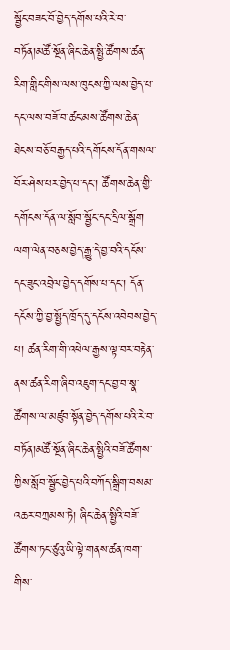སྦྱོང་བཟང་བོ་བྱེད་དགོས་པའི་རེ་བ་བཏོན།མཚོ་སྔོན་ཞིང་ཆེན་སྤྱི་ཚོགས་ཚན་རིག་གླིང་གིས་ལས་ཁུངས་ཀྱི་ལས་བྱེད་པ་དང་ལས་བཟོ་བ་ཚང་མས་ཚོགས་ཆེན་ཐེངས་བཅོ་བརྒྱད་པའི་དགོངས་དོན་གསལ་བོར་ཤེས་པར་བྱེད་པ་དང་། ཚོགས་ཆེན་གྱི་དགོངས་དོན་ལ་སློབ་སྦྱོང་དང་དྲིལ་སྒྲོག ལག་ལེན་བཅས་བྱེད་རྒྱུ་དེ་བྱ་བའི་དངོས་དང་ཟུང་འབྲེལ་བྱེད་དགོས་པ་དང་། དོན་དངོས་ཀྱི་བྱ་སྤྱོད་ཁྲོད་དུ་དངོས་འབེབས་བྱེད་པ། ཚན་རིག་གི་འཕེལ་རྒྱས་ལྟ་བར་བརྟེན་ནས་ཚན་རིག་ཞིབ་འཇུག་དང་བྱ་བ་སྣ་ཚོགས་ལ་མཛུབ་སྟོན་བྱེད་དགོས་པའི་རེ་བ་བཏོན།མཚོ་སྔོན་ཞིང་ཆེན་སྤྱིའི་བཟོ་ཚོགས་ཀྱིས་སློབ་སྦྱོང་བྱེད་པའི་བཀོད་སྒྲིག་བསམ་འཆར་བཀྲམས་ཏེ། ཞིང་ཆེན་སྤྱིའི་བཟོ་ཚོགས་ཏང་ཙུའུ་ཡི་ལྟེ་གནས་ཚན་ཁག་གིས་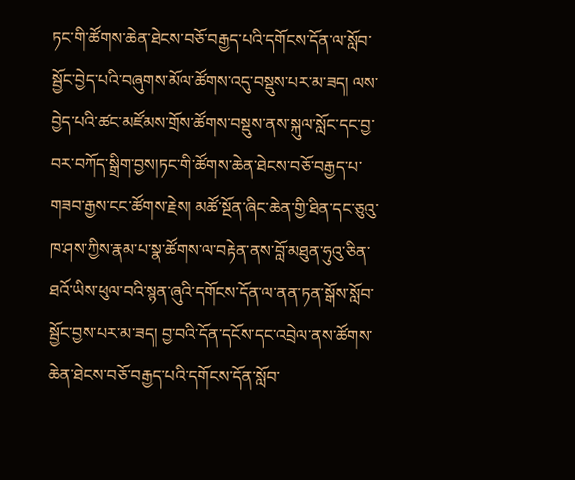ཏང་གི་ཚོགས་ཆེན་ཐེངས་བཅོ་བརྒྱད་པའི་དགོངས་དོན་ལ་སློབ་སྦྱོང་བྱེད་པའི་བཞུགས་མོལ་ཚོགས་འདུ་བསྡུས་པར་མ་ཟད། ལས་བྱེད་པའི་ཚང་མཛོམས་གྲོས་ཚོགས་བསྡུས་ནས་སྐུལ་སློང་དང་བྱ་བར་བཀོད་སྒྲིག་བྱས།ཏང་གི་ཚོགས་ཆེན་ཐེངས་བཅོ་བརྒྱད་པ་གཟབ་རྒྱས་ངང་ཚོགས་རྗེས། མཚོ་སྔོན་ཞིང་ཆེན་གྱི་ཐིན་དང་ཅུའུ་ཁ་ཤས་ཀྱིས་རྣམ་པ་སྣ་ཚོགས་ལ་བརྟེན་ནས་བློ་མཐུན་ཧུའུ་ཅིན་ཐའོ་ཡིས་ཕུལ་བའི་སྙན་ཞུའི་དགོངས་དོན་ལ་ནན་ཏན་སྒོས་སློབ་སྦྱོང་བྱས་པར་མ་ཟད། བྱ་བའི་དོན་དངོས་དང་འབྲེལ་ནས་ཚོགས་ཆེན་ཐེངས་བཅོ་བརྒྱད་པའི་དགོངས་དོན་སློབ་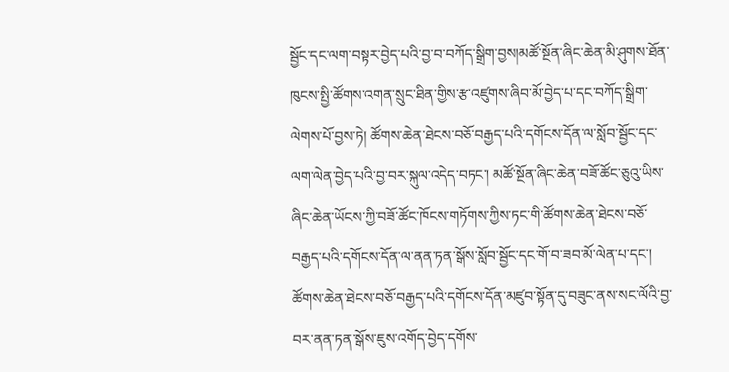སྦྱོང་དང་ལག་བསྟར་བྱེད་པའི་བྱ་བ་བཀོད་སྒྲིག་བྱས།མཚོ་སྔོན་ཞིང་ཆེན་མི་ཤུགས་ཐོན་ཁུངས་སྤྱི་ཚོགས་འགན་སྲུང་ཐིན་གྱིས་རྩ་འཛུགས་ཞིབ་མོ་བྱེད་པ་དང་བཀོད་སྒྲིག་ལེགས་པོ་བྱས་ཏེ། ཚོགས་ཆེན་ཐེངས་བཅོ་བརྒྱད་པའི་དགོངས་དོན་ལ་སློབ་སྦྱོང་དང་ལག་ལེན་བྱེད་པའི་བྱ་བར་སྐུལ་འདེད་བཏང་། མཚོ་སྔོན་ཞིང་ཆེན་བཟོ་ཚོང་ཅུའུ་ཡིས་ཞིང་ཆེན་ཡོངས་ཀྱི་བཟོ་ཚོང་ཁོངས་གཏོགས་ཀྱིས་ཏང་གི་ཚོགས་ཆེན་ཐེངས་བཅོ་བརྒྱད་པའི་དགོངས་དོན་ལ་ནན་ཏན་སྒོས་སློབ་སྦྱོང་དང་གོ་བ་ཟབ་མོ་ལེན་པ་དང་། ཚོགས་ཆེན་ཐེངས་བཅོ་བརྒྱད་པའི་དགོངས་དོན་མཛུབ་སྟོན་དུ་བཟུང་ནས་སང་ལོའི་བྱ་བར་ནན་ཏན་སྒོས་ཇུས་འགོད་བྱེད་དགོས་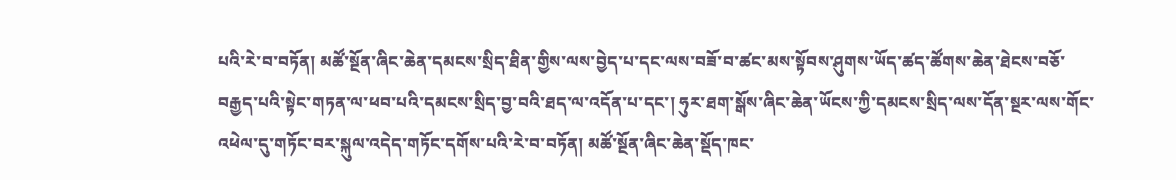པའི་རེ་བ་བཏོན། མཚོ་སྔོན་ཞིང་ཆེན་དམངས་སྲིད་ཐིན་གྱིས་ལས་བྱེད་པ་དང་ལས་བཟོ་བ་ཚང་མས་སྟོབས་ཤུགས་ཡོད་ཚད་ཚོགས་ཆེན་ཐེངས་བཅོ་བརྒྱད་པའི་སྟེང་གཏན་ལ་ཕབ་པའི་དམངས་སྲིད་བྱ་བའི་ཐད་ལ་འདོན་པ་དང་། ཧུར་ཐག་སྒོས་ཞིང་ཆེན་ཡོངས་ཀྱི་དམངས་སྲིད་ལས་དོན་སྔར་ལས་གོང་འཕེལ་དུ་གཏོང་བར་སྐུལ་འདེད་གཏོང་དགོས་པའི་རེ་བ་བཏོན། མཚོ་སྔོན་ཞིང་ཆེན་སྡོད་ཁང་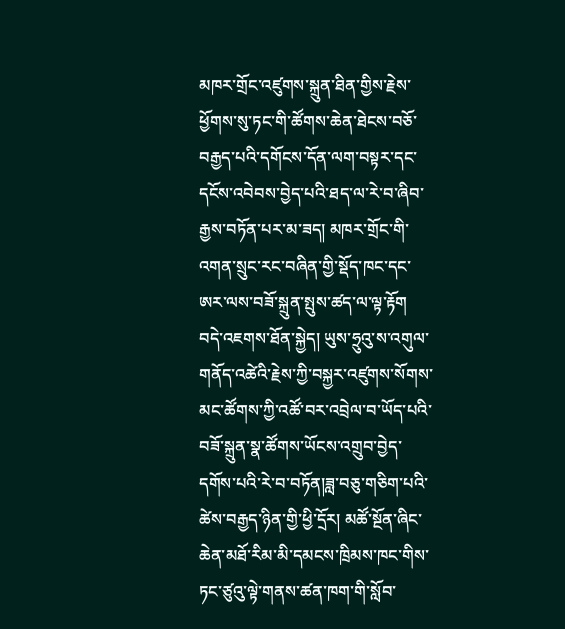མཁར་གྲོང་འཛུགས་སྐྲུན་ཐིན་གྱིས་རྗེས་ཕྱོགས་སུ་ཏང་གི་ཚོགས་ཆེན་ཐེངས་བཅོ་བརྒྱད་པའི་དགོངས་དོན་ལག་བསྟར་དང་དངོས་འབེབས་བྱེད་པའི་ཐད་ལ་རེ་བ་ཞིབ་རྒྱས་བཏོན་པར་མ་ཟད། མཁར་གྲོང་གི་འགན་སྲུང་རང་བཞིན་གྱི་སྡོད་ཁང་དང་ཨར་ལས་བཟོ་སྐྲུན་སྤུས་ཚད་ལ་ལྟ་རྟོག བདེ་འཇགས་ཐོན་སྐྱེད། ཡུས་ཧྲུའུ་ས་འགུལ་གནོད་འཚེའི་རྗེས་ཀྱི་བསྐྱར་འཛུགས་སོགས་མང་ཚོགས་ཀྱི་འཚོ་བར་འབྲེལ་བ་ཡོད་པའི་བཟོ་སྐྲུན་སྣ་ཚོགས་ཡོངས་འགྲུབ་བྱེད་དགོས་པའི་རེ་བ་བཏོན།ཟླ་བཅུ་གཅིག་པའི་ཚེས་བརྒྱད་ཉིན་གྱི་ཕྱི་དྲོར། མཚོ་སྔོན་ཞིང་ཆེན་མཐོ་རིམ་མི་དམངས་ཁྲིམས་ཁང་གིས་ཏང་ཙུའུ་ལྟེ་གནས་ཚན་ཁག་གི་སློབ་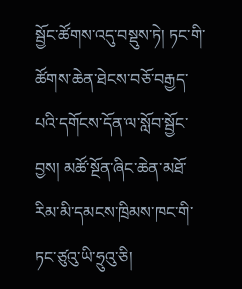སྦྱོང་ཚོགས་འདུ་བསྡུས་ཏེ། ཏང་གི་ཚོགས་ཆེན་ཐེངས་བཅོ་བརྒྱད་པའི་དགོངས་དོན་ལ་སློབ་སྦྱོང་བྱས། མཚོ་སྔོན་ཞིང་ཆེན་མཐོ་རིམ་མི་དམངས་ཁྲིམས་ཁང་གི་ཏང་ཙུའུ་ཡི་ཧྲུའུ་ཅི།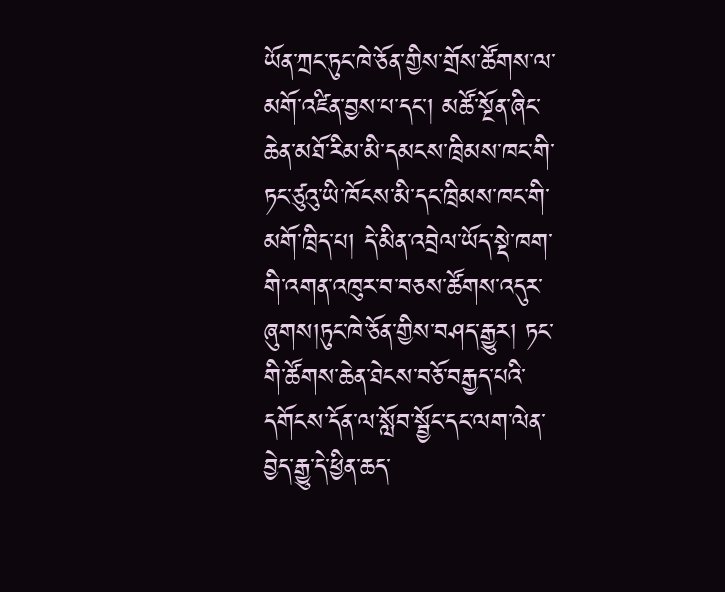ཡོན་ཀྲང་ཏུང་ཁེ་ཅོན་གྱིས་གྲོས་ཚོགས་ལ་མགོ་འཛིན་བྱས་པ་དང་། མཚོ་སྔོན་ཞིང་ཆེན་མཐོ་རིམ་མི་དམངས་ཁྲིམས་ཁང་གི་ཏང་ཙུའུ་ཡི་ཁོངས་མི་དང་ཁྲིམས་ཁང་གི་མགོ་ཁྲིད་པ། དེ་མིན་འབྲེལ་ཡོད་སྡེ་ཁག་གི་འགན་འཁུར་བ་བཅས་ཚོགས་འདུར་ཞུགས།ཏུང་ཁེ་ཅོན་གྱིས་བཤད་རྒྱུར། ཏང་གི་ཚོགས་ཆེན་ཐེངས་བཅོ་བརྒྱད་པའི་དགོངས་དོན་ལ་སློབ་སྦྱོང་དང་ལག་ལེན་བྱེད་རྒྱུ་དེ་ཕྱིན་ཆད་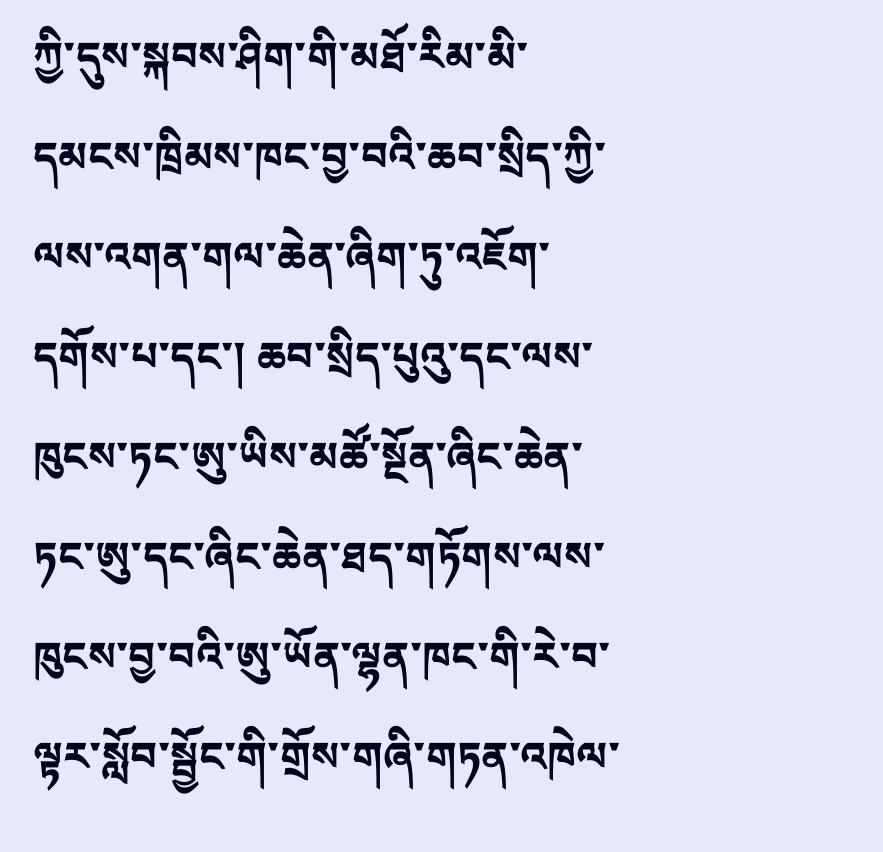ཀྱི་དུས་སྐབས་ཤིག་གི་མཐོ་རིམ་མི་དམངས་ཁྲིམས་ཁང་བྱ་བའི་ཆབ་སྲིད་ཀྱི་ལས་འགན་གལ་ཆེན་ཞིག་ཏུ་འཇོག་དགོས་པ་དང་། ཆབ་སྲིད་པུའུ་དང་ལས་ཁུངས་ཏང་ཨུ་ཡིས་མཚོ་སྔོན་ཞིང་ཆེན་ཏང་ཨུ་དང་ཞིང་ཆེན་ཐད་གཏོགས་ལས་ཁུངས་བྱ་བའི་ཨུ་ཡོན་ལྷན་ཁང་གི་རེ་བ་ལྟར་སློབ་སྦྱོང་གི་གྲོས་གཞི་གཏན་འཁེལ་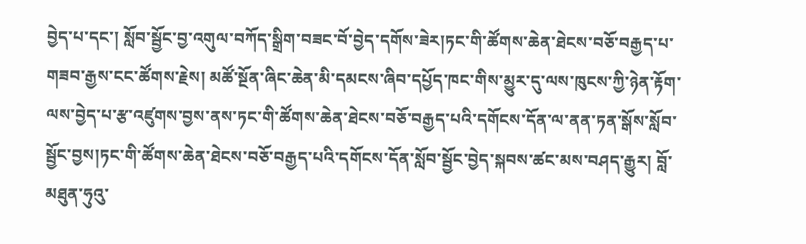བྱེད་པ་དང་། སློབ་སྦྱོང་བྱ་འགུལ་བཀོད་སྒྲིག་བཟང་བོ་བྱེད་དགོས་ཟེར།ཏང་གི་ཚོགས་ཆེན་ཐེངས་བཅོ་བརྒྱད་པ་གཟབ་རྒྱས་ངང་ཚོགས་རྗེས། མཚོ་སྔོན་ཞིང་ཆེན་མི་དམངས་ཞིབ་དཔྱོད་ཁང་གིས་མྱུར་དུ་ལས་ཁུངས་ཀྱི་ཉེན་རྟོག་ལས་བྱེད་པ་རྩ་འཛུགས་བྱས་ནས་ཏང་གི་ཚོགས་ཆེན་ཐེངས་བཅོ་བརྒྱད་པའི་དགོངས་དོན་ལ་ནན་ཏན་སྒོས་སློབ་སྦྱོང་བྱས།ཏང་གི་ཚོགས་ཆེན་ཐེངས་བཅོ་བརྒྱད་པའི་དགོངས་དོན་སློབ་སྦྱོང་བྱེད་སྐབས་ཚང་མས་བཤད་རྒྱུར། བློ་མཐུན་ཧུའུ་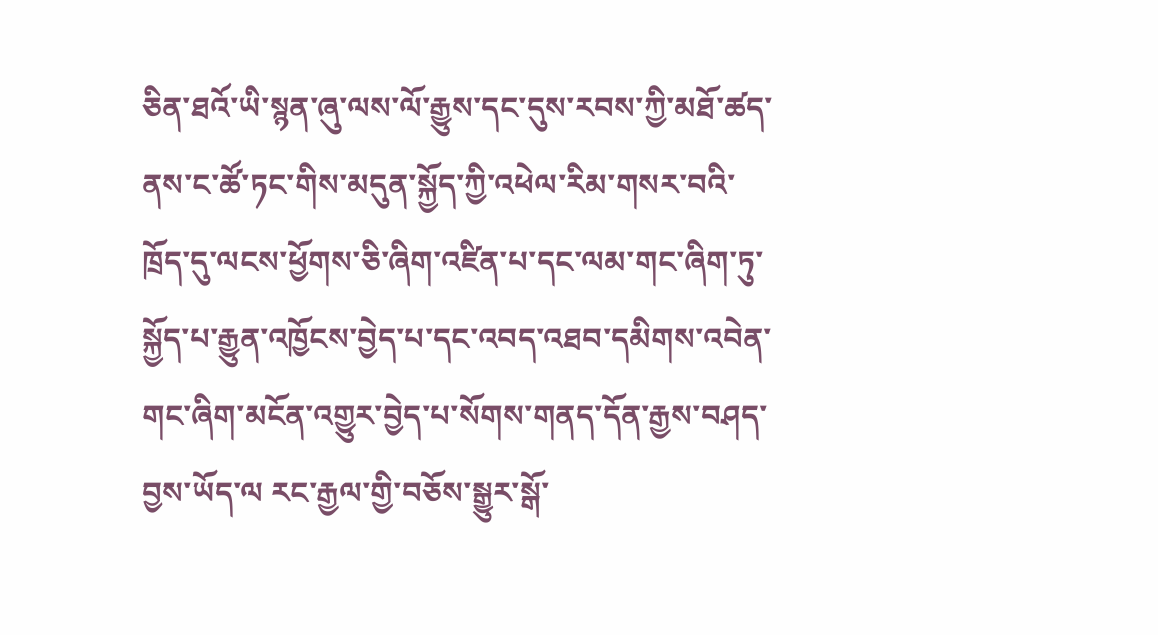ཅིན་ཐའོ་ཡི་སྙན་ཞུ་ལས་ལོ་རྒྱུས་དང་དུས་རབས་ཀྱི་མཐོ་ཚད་ནས་ང་ཚོ་ཏང་གིས་མདུན་སྐྱོད་ཀྱི་འཕེལ་རིམ་གསར་བའི་ཁྲོད་དུ་ལངས་ཕྱོགས་ཅི་ཞིག་འཛིན་པ་དང་ལམ་གང་ཞིག་ཏུ་སྐྱོད་པ་རྒྱུན་འཁྱོངས་བྱེད་པ་དང་འབད་འཐབ་དམིགས་འབེན་གང་ཞིག་མངོན་འགྱུར་བྱེད་པ་སོགས་གནད་དོན་རྒྱས་བཤད་བྱས་ཡོད་ལ རང་རྒྱལ་གྱི་བཅོས་སྒྱུར་སྒོ་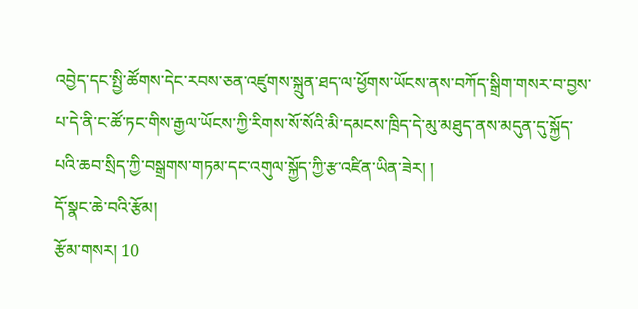འབྱེད་དང་སྤྱི་ཚོགས་དེང་རབས་ཅན་འཛུགས་སྐྲུན་ཐད་ལ་ཕྱོགས་ཡོངས་ནས་བཀོད་སྒྲིག་གསར་བ་བྱས་པ་དེ་ནི་ང་ཚོ་ཏང་གིས་རྒྱལ་ཡོངས་ཀྱི་རིགས་སོ་སོའི་མི་དམངས་ཁྲིད་དེ་མུ་མཐུད་ནས་མདུན་དུ་སྐྱོད་པའི་ཆབ་སྲིད་ཀྱི་བསྒྲགས་གཏམ་དང་འགུལ་སྐྱོད་ཀྱི་རྩ་འཛིན་ཡིན་ཟེར། །
དོ་སྣང་ཆེ་བའི་རྩོམ།
རྩོམ་གསར། 10